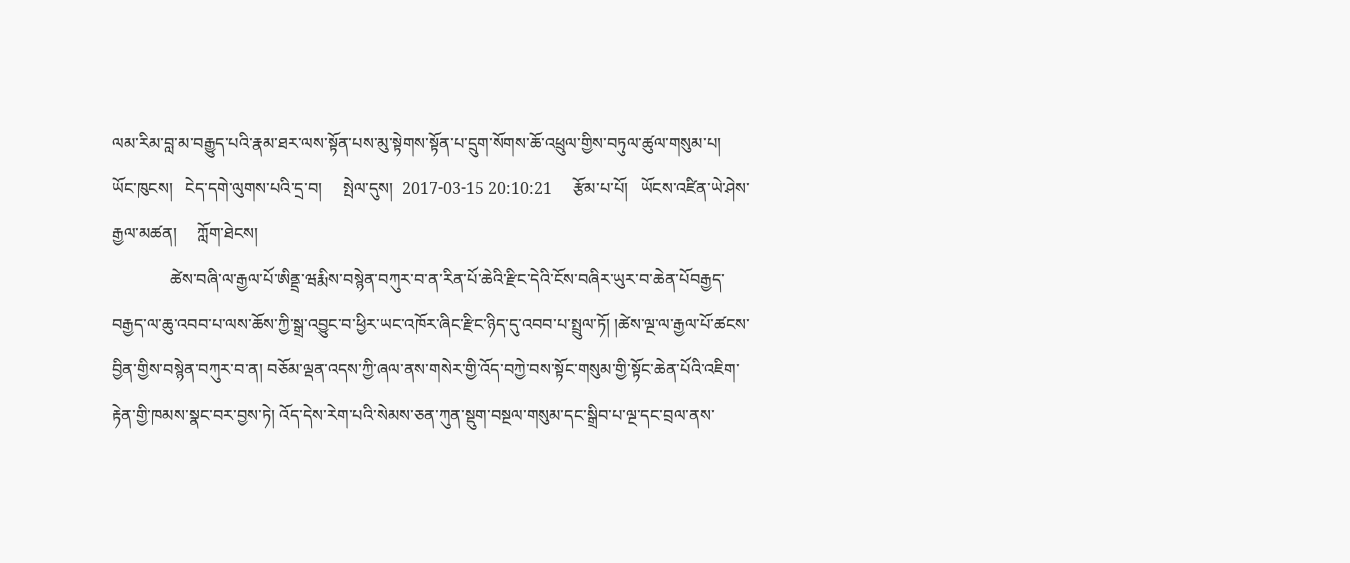ལམ་རིམ་བླ་མ་བརྒྱུད་པའི་རྣམ་ཐར་ལས་སྟོན་པས་མུ་སྟེགས་སྟོན་པ་དྲུག་སོགས་ཆོ་འཕྲུལ་གྱིས་བཏུལ་ཚུལ་གསུམ་པ།
ཡོང་ཁུངས།   ངེད་དགེ་ལུགས་པའི་དྲ་བ།     སྤེལ་དུས།  2017-03-15 20:10:21     རྩོམ་པ་པོ།   ཡོངས་འཛིན་ཡེ་ཤེས་རྒྱལ་མཚན།     ཀློག་ཐེངས།
              ཚེས་བཞི་ལ་རྒྱལ་པོ་ཨིནྡྲ་ཝརྨིས་བསྙེན་བཀུར་བ་ན་རིན་པོ་ཆེའི་རྫིང་དེའི་ངོས་བཞིར་ཡུར་བ་ཆེན་པོབརྒྱད་བརྒྱད་ལ་ཆུ་འབབ་པ་ལས་ཆོས་ཀྱི་སྒྲ་འབྱུང་བ་ཕྱིར་ཡང་འཁོར་ཞིང་རྫིང་ཉིད་དུ་འབབ་པ་སྤྲུལ་ཏོ། །ཚེས་ལྔ་ལ་རྒྱལ་པོ་ཚངས་བྱིན་གྱིས་བསྙེན་བཀུར་བ་ན། བཅོམ་ལྡན་འདས་ཀྱི་ཞལ་ནས་གསེར་གྱི་འོད་བཀྱེ་བས་སྟོང་གསུམ་གྱི་སྟོང་ཆེན་པོའི་འཇིག་རྟེན་གྱི་ཁམས་སྣང་བར་བྱས་ཏེ། འོད་དེས་རེག་པའི་སེམས་ཅན་ཀུན་སྡུག་བསྔལ་གསུམ་དང་སྒྲིབ་པ་ལྔ་དང་བྲལ་ནས་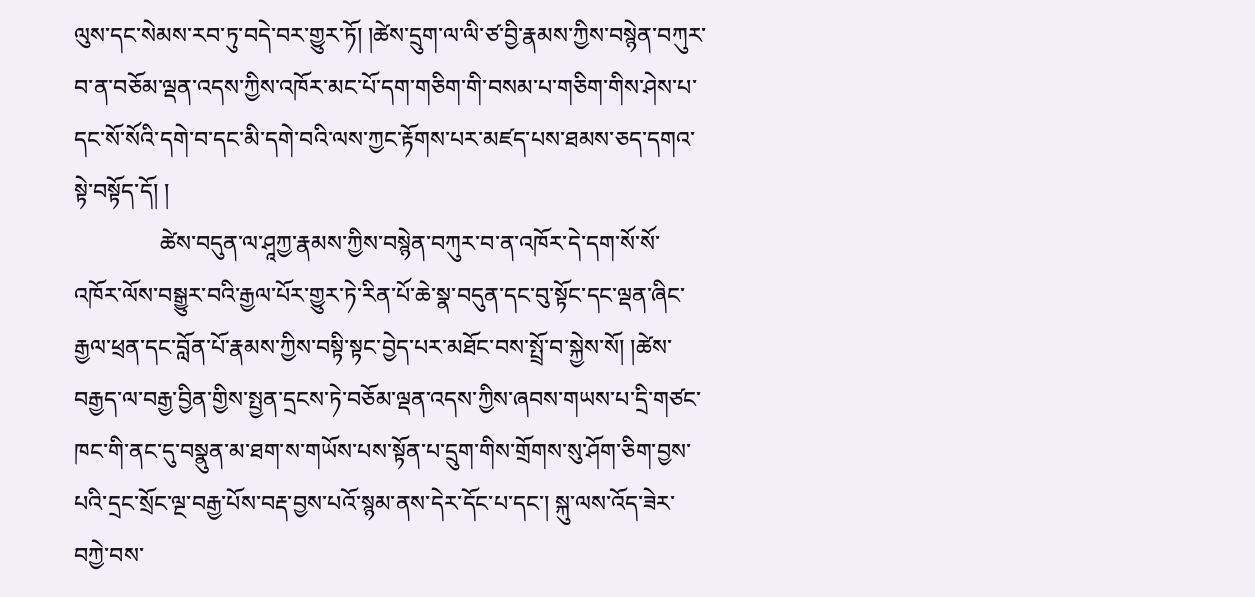ལུས་དང་སེམས་རབ་ཏུ་བདེ་བར་གྱུར་ཏོ། །ཚེས་དྲུག་ལ་ལི་ཙ་བྱི་རྣམས་ཀྱིས་བསྙེན་བཀུར་བ་ན་བཅོམ་ལྡན་འདས་ཀྱིས་འཁོར་མང་པོ་དག་གཅིག་གི་བསམ་པ་གཅིག་གིས་ཤེས་པ་དང་སོ་སོའི་དགེ་བ་དང་མི་དགེ་བའི་ལས་ཀྱང་རྟོགས་པར་མཛད་པས་ཐམས་ཅད་དགའ་སྟེ་བསྟོད་དོ། །
               ཚེས་བདུན་ལ་ཤཱཀྱ་རྣམས་ཀྱིས་བསྙེན་བཀུར་བ་ན་འཁོར་དེ་དག་སོ་སོ་འཁོར་ལོས་བསྒྱུར་བའི་རྒྱལ་པོར་གྱུར་ཏེ་རིན་པོ་ཆེ་སྣ་བདུན་དང་བུ་སྟོང་དང་ལྡན་ཞིང་རྒྱལ་ཕྲན་དང་བློན་པོ་རྣམས་ཀྱིས་བསྟི་སྟང་བྱེད་པར་མཐོང་བས་སྤྲོ་བ་སྐྱེས་སོ། །ཚེས་བརྒྱད་ལ་བརྒྱ་བྱིན་གྱིས་སྤྱན་དྲངས་ཏེ་བཅོམ་ལྡན་འདས་ཀྱིས་ཞབས་གཡས་པ་དྲི་གཙང་ཁང་གི་ནང་དུ་བསྣུན་མ་ཐག་ས་གཡོས་པས་སྟོན་པ་དྲུག་གིས་གྲོགས་སུ་ཤོག་ཅིག་བྱས་པའི་དྲང་སྲོང་ལྔ་བརྒྱ་པོས་བརྡ་བྱས་པའོ་སྙམ་ནས་དེར་དོང་པ་དང་། སྐུ་ལས་འོད་ཟེར་བཀྱེ་བས་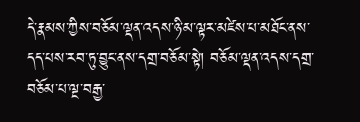དེ་རྣམས་ཀྱིས་བཅོམ་ལྡན་འདས་ཉི་མ་ལྟར་མཛེས་པ་མཐོང་ནས་དད་པས་རབ་ཏུ་བྱུང་ནས་དགྲ་བཅོམ་སྟེ། བཅོམ་ལྡན་འདས་དགྲ་བཅོམ་པ་ལྔ་བརྒྱ་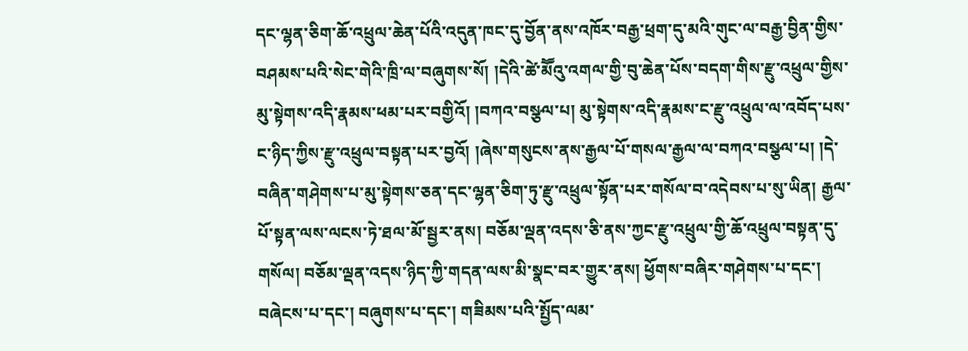དང་ལྷན་ཅིག་ཆོ་འཕྲུལ་ཆེན་པོའི་འདུན་ཁང་དུ་བྱོན་ནས་འཁོར་བརྒྱ་ཕྲག་དུ་མའི་གུང་ལ་བརྒྱ་བྱིན་གྱིས་བཤམས་པའི་སེང་གེའི་ཁྲི་ལ་བཞུགས་སོ། །དེའི་ཚེ་མཽའུ་འགལ་གྱི་བུ་ཆེན་པོས་བདག་གིས་རྫུ་འཕྲུལ་གྱིས་མུ་སྟེགས་འདི་རྣམས་ཕམ་པར་བགྱིའོ། །བཀའ་བསྩལ་པ། མུ་སྟེགས་འདི་རྣམས་ང་རྫུ་འཕྲུལ་ལ་འབོད་པས་ང་ཉིད་ཀྱིས་རྫུ་འཕྲུལ་བསྟན་པར་བྱའོ། །ཞེས་གསུངས་ནས་རྒྱལ་པོ་གསལ་རྒྱལ་ལ་བཀའ་བསྩལ་པ། །དེ་བཞིན་གཤེགས་པ་མུ་སྟེགས་ཅན་དང་ལྷན་ཅིག་ཏུ་རྫུ་འཕྲུལ་སྟོན་པར་གསོལ་བ་འདེབས་པ་སུ་ཡིན། རྒྱལ་པོ་སྟན་ལས་ལངས་ཏེ་ཐལ་མོ་སྦྱར་ནས། བཅོམ་ལྡན་འདས་ཅི་ནས་ཀྱང་རྫུ་འཕྲུལ་གྱི་ཆོ་འཕྲུལ་བསྟན་དུ་གསོལ། བཅོམ་ལྡན་འདས་ཉིད་ཀྱི་གདན་ལས་མི་སྣང་བར་གྱུར་ནས། ཕྱོགས་བཞིར་གཤེགས་པ་དང་། བཞེངས་པ་དང་། བཞུགས་པ་དང་། གཟིམས་པའི་སྤྱོད་ལམ་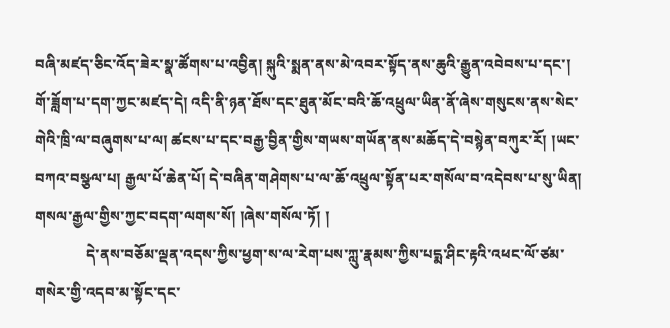བཞི་མཛད་ཅིང་འོད་ཟེར་སྣ་ཚོགས་པ་འབྱིན། སྐུའི་སྨན་ནས་མེ་འབར་སྟོད་ནས་ཆུའི་རྒྱུན་འབེབས་པ་དང་། གོ་ཟློག་པ་དག་ཀྱང་མཛད་དེ། འདི་ནི་ཉན་ཐོས་དང་ཐུན་མོང་བའི་ཆོ་འཕྲུལ་ཡིན་ནོ་ཞེས་གསུངས་ནས་སེང་གེའི་ཁྲི་ལ་བཞུགས་པ་ལ། ཚངས་པ་དང་བརྒྱ་བྱིན་གྱིས་གཡས་གཡོན་ནས་མཆོད་དེ་བསྙེན་བཀུར་རོ། །ཡང་བཀའ་བསྩལ་པ། རྒྱལ་པོ་ཆེན་པོ། དེ་བཞིན་གཤེགས་པ་ལ་ཆོ་འཕྲུལ་སྟོན་པར་གསོལ་བ་འདེབས་པ་སུ་ཡིན། གསལ་རྒྱལ་གྱིས་ཀྱང་བདག་ལགས་སོ། །ཞེས་གསོལ་ཏོ། །
              དེ་ནས་བཅོམ་ལྡན་འདས་ཀྱིས་ཕྱག་ས་ལ་རེག་པས་ཀླུ་རྣམས་ཀྱིས་པདྨ་ཤིང་རྟའི་འཕང་ལོ་ཙམ་གསེར་གྱི་འདབ་མ་སྟོང་དང་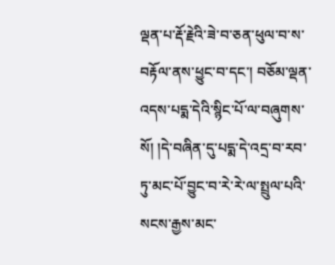ལྡན་པ་རྡོ་རྗེའི་ཟེ་བ་ཅན་ཕུལ་བ་ས་བརྟོལ་ནས་ཕྱུང་བ་དང་། བཅོམ་ལྡན་འདས་པདྨ་དེའི་སྙིང་པོ་ལ་བཞུགས་སོ། །དེ་བཞིན་དུ་པདྨ་དེ་འདྲ་བ་རབ་ཏུ་མང་པོ་བྱུང་བ་རེ་རེ་ལ་སྤྲུལ་པའི་སངས་རྒྱས་མང་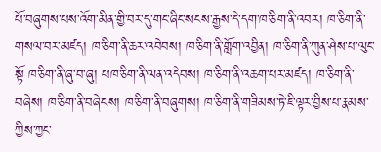པོ་བཞུགས་པས་འོག་མིན་གྱི་བར་དུ་གང་ཞིང་སངས་རྒྱས་དེ་དག་ཁ་ཅིག་ནི་འབར། ཁ་ཅིག་ནི་གསལ་བར་མཛད། ཁ་ཅིག་ནི་ཆར་འབེབས། ཁ་ཅིག་ནི་གློག་འབྱིན། ཁ་ཅིག་ནི་ཀུན་ཤེས་པ་ལུང་སྟོ ཁ་ཅིག་ནི་ཞུ་བ་ཞུ། པཁ་ཅིག་ནི་ལན་འདེབས། ཁ་ཅིག་ནི་འཆག་པར་མཛད། ཁ་ཅིག་ནི་བཞེས། ཁ་ཅིག་ནི་བཞེངས། ཁ་ཅིག་ནི་བཞུགས། ཁ་ཅིག་ནི་གཟིམས་ཏེ་ཇི་ལྟར་བྱིས་པ་རྣམས་ཀྱིས་ཀྱང་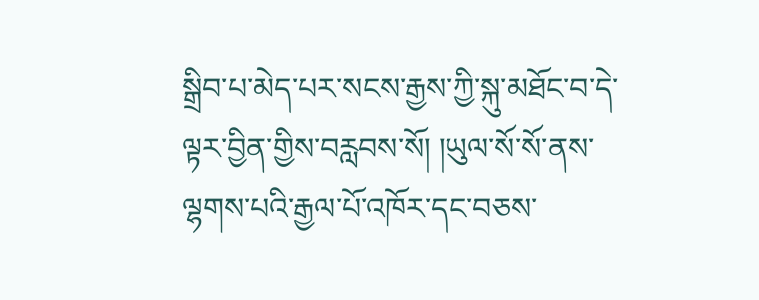སྒྲིབ་པ་མེད་པར་སངས་རྒྱས་ཀྱི་སྐུ་མཐོང་བ་དེ་ལྟར་བྱིན་གྱིས་བརླབས་སོ། །ཡུལ་སོ་སོ་ནས་ལྷགས་པའི་རྒྱལ་པོ་འཁོར་དང་བཅས་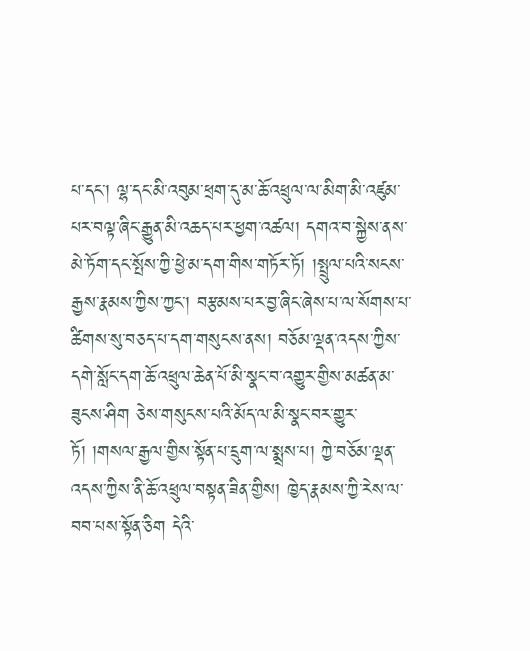པ་དང་། ལྷ་དང་མི་འབུམ་ཕྲག་དུ་མ་ཆོ་འཕྲུལ་ལ་མིག་མི་འཛུམ་པར་བལྟ་ཞིང་རྒྱུན་མི་འཆད་པར་ཕྱག་འཚལ། དགའ་བ་སྐྱེས་ནས་མེ་ཏོག་དང་སྤོས་ཀྱི་ཕྱེ་མ་དག་གིས་གཏོར་ཏོ། །སྤྲུལ་པའི་སངས་རྒྱས་རྣམས་ཀྱིས་ཀྱང་། བརྩམས་པར་བྱ་ཞིང་ཞེས་པ་ལ་སོགས་པ་ཚིགས་སུ་བཅད་པ་དག་གསུངས་ནས། བཅོམ་ལྡན་འདས་ཀྱིས་དགེ་སློང་དག་ཆོ་འཕྲུལ་ཆེན་པོ་མི་སྣང་བ་འགྱུར་གྱིས་མཚན་མ་ཟུངས་ཤིག ཅེས་གསུངས་པའི་མོད་ལ་མི་སྣང་བར་གྱུར་ཏོ། །གསལ་རྒྱལ་གྱིས་སྟོན་པ་དྲུག་ལ་སྨྲས་པ། ཀྱེ་བཅོམ་ལྡན་འདས་ཀྱིས་ནི་ཆོ་འཕྲུལ་བསྟན་ཟིན་གྱིས། ཁྱེད་རྣམས་ཀྱི་རེས་ལ་བབ་པས་སྟོན་ཅིག དེའི་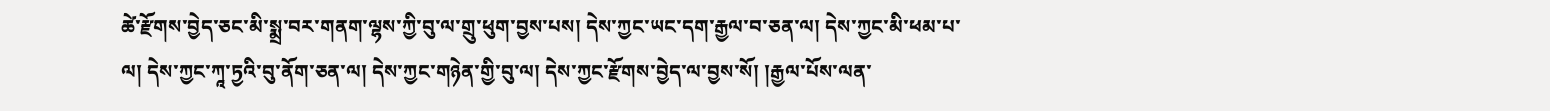ཚེ་རྫོགས་བྱེད་ཅང་མི་སྨྲ་བར་གནག་ལྷས་ཀྱི་བུ་ལ་གྲུ་ཕུག་བྱས་པས། དེས་ཀྱང་ཡང་དག་རྒྱལ་བ་ཅན་ལ། དེས་ཀྱང་མི་ཕམ་པ་ལ། དེས་ཀྱང་ཀཱ་ཏྱའི་བུ་ནོག་ཅན་ལ། དེས་ཀྱང་གཉེན་གྱི་བུ་ལ། དེས་ཀྱང་རྫོགས་བྱེད་ལ་བྱས་སོ། །རྒྱལ་པོས་ལན་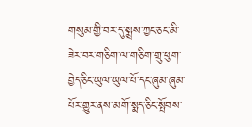གསུམ་གྱི་བར་དུ་སྨྲས་ཀྱང་ཅང་མི་ཟེར་བར་གཅིག་ལ་གཅིག་གྲུ་ཕུག་བྱེད་ཅིང་ཡུལ་ཡུལ་པོ་དང་ཞུམ་ཞུམ་པོར་གྱུར་ནས་མགོ་སྨད་ཅིང་སྤོབས་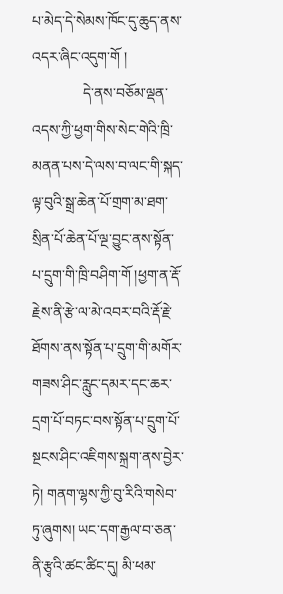པ་མེད་དེ་སེམས་ཁོང་དུ་ཆུད་ནས་འདར་ཞིང་འདུག་གོ །
              དེ་ནས་བཅོམ་ལྡན་འདས་ཀྱི་ཕྱག་གིས་སེང་གེའི་ཁྲི་མནན་པས་དེ་ལས་བ་ལང་གི་སྐད་ལྟ་བུའི་སྒྲ་ཆེན་པོ་གྲག་མ་ཐག་སྲིན་པོ་ཆེན་པོ་ལྔ་བྱུང་ནས་སྟོན་པ་དྲུག་གི་ཁྲི་བཤིག་གོ །ཕྱག་ན་རྡོ་རྗེས་ནི་རྩེ་ལ་མེ་འབར་བའི་རྡོ་རྗེ་ཐོགས་ནས་སྟོན་པ་དྲུག་གི་མགོར་གཟས་ཤིང་རླུང་དམར་དང་ཆར་དྲག་པོ་བཏང་བས་སྟོན་པ་དྲུག་པོ་སྔངས་ཤིང་འཇིགས་སྐྲག་ནས་བྱེར་ཏེ། གནག་ལྷས་ཀྱི་བུ་རིའི་གསེབ་ཏུ་ཞུགས། ཡང་དག་རྒྱལ་བ་ཅན་ནི་རྩྭའི་ཚང་ཚིང་དུ། མི་ཕམ་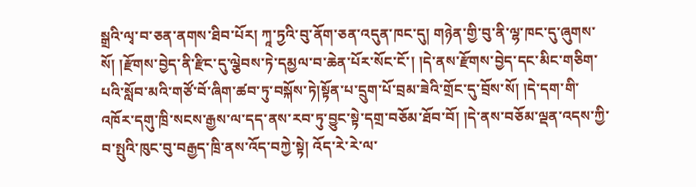སྒྲའི་ལྭ་བ་ཅན་ནགས་ཐིབ་པོར། ཀཱ་ཏྱའི་བུ་ནོག་ཅན་འདུན་ཁང་དུ། གཉེན་གྱི་བུ་ནི་ལྷ་ཁང་དུ་ཞུགས་སོ། །རྫོགས་བྱེད་ནི་རྫིང་དུ་ལྕེབས་ཏེ་དམྱལ་བ་ཆེན་པོར་སོང་ངོ་། །དེ་ནས་རྫོགས་བྱེད་དང་མིང་གཅིག་པའི་སློབ་མའི་གཙོ་བོ་ཞིག་ཚབ་ཏུ་བསྐོས་ཏེ།སྟོན་པ་དྲུག་པོ་བྲམ་ཟེའི་གྲོང་དུ་བྲོས་སོ། །དེ་དག་གི་འཁོར་དགུ་ཁྲི་སངས་རྒྱས་ལ་དད་ནས་རབ་ཏུ་བྱུང་སྟེ་དགྲ་བཅོམ་ཐོབ་བོ། །དེ་ནས་བཅོམ་ལྡན་འདས་ཀྱི་བ་སྤུའི་ཁུང་བུ་བརྒྱད་ཁྲི་ནས་འོད་བཀྱེ་སྟེ། འོད་རེ་རེ་ལ་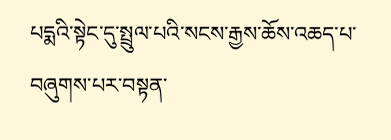པདྨའི་སྟེང་དུ་སྤྲུལ་པའི་སངས་རྒྱས་ཆོས་འཆད་པ་བཞུགས་པར་བསྟན་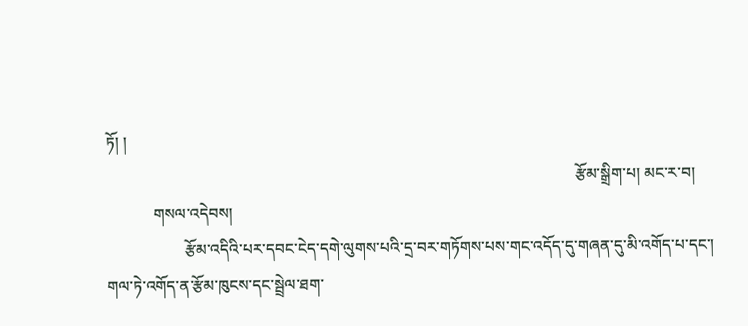ཏོ། །
                                                                                                                        རྩོམ་སྒྲིག་པ། མང་ར་བ།
            གསལ་འདེབས།
                    རྩོམ་འདིའི་པར་དབང་ངེད་དགེ་ལུགས་པའི་དྲ་བར་གཏོགས་པས་གང་འདོད་དུ་གཞན་དུ་མི་འགོད་པ་དང་། གལ་ཏེ་འགོད་ན་རྩོམ་ཁུངས་དང་སྦྲེལ་ཐག་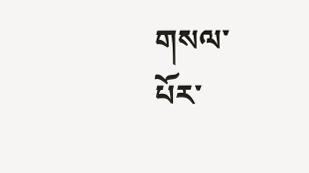གསལ་པོར་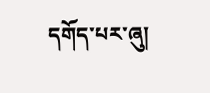དགོད་པར་ཞུ།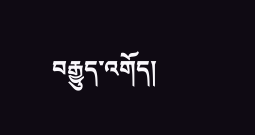བརྒྱུད་འགོད།